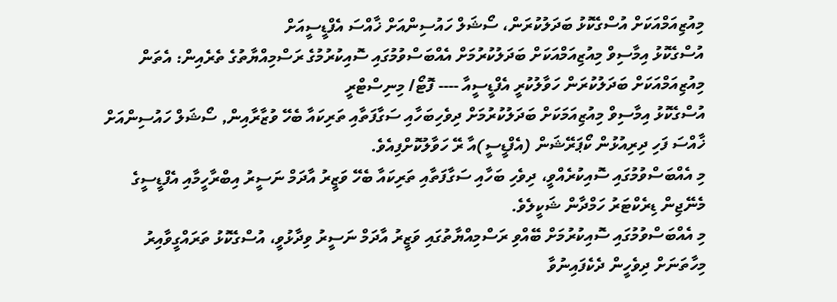މިއުޒިއަމްއަކަށް އުސްގެކޮޅު ބަދަލުކުރަން، ސޯޝަލް ހައުސިންއަށް ޚާއްސަ އެފްޑީސީއަށް
އުސްގެކޮޅު އިމާސިވް މިއުޒިއަމްއަކަށް ބަދަލުކުރުމަށް އެއްބަސްވުމުގައި ސޮއިކުރުމުގެ ރަސްމިއްޔާތުގެ ތެރެއިން: އެތަން މިއުޒިއަމްއަކަށް ބަދަލުކުރަން ހަވާލުކުރީ އެފްޑީސީއާ ---- ފޮޓޯ/ މިނިސްޓްރީ
އުސްގެކޮޅު އިމާސިވް މިއުޒިއަމަކަށް ބަދަލުކުރުމަށް ދިވެހިބަހާއި ސަގާފަތާއި ތަރިކައާ ބެހޭ ވުޒާރާއިން, ސޯޝަލް ހައުސިންއަށް ޚާއްސަ ފަހި ދިރިއުޅުން ކޯޕަރޭޝަން (އެފްޑީސީ)އާ ރޭ ހަވާލުކޮށްފިއެވެ.
މި އެއްބަސްވުމުގައި ސޮއިކުރެއްވީ، ދިވެހި ބަހާއި ސަގާފަތާއި ތަރިކައާ ބެހޭ ވަޒީރު އާދަމް ނަސީރު އިބްރާހީމާއި އެފްޑީސީގެ މެނޭޖިން ޑިރެކްޓަރު ހަމްދާން ޝަކީލެވެ.
މި އެއްބަސްވުމުގައި ސޮއިކުރުމަށް ބޭއްވި ރަސްމިއްޔާތުގައި ވަޒީރު އާދަމް ނަސީރު ވިދާޅުވީ، އުސްގެކޮޅު ތަރައްގީވާއިރު މިހާތަނަށް ދިވެހީން ދެކެފައިނުވާ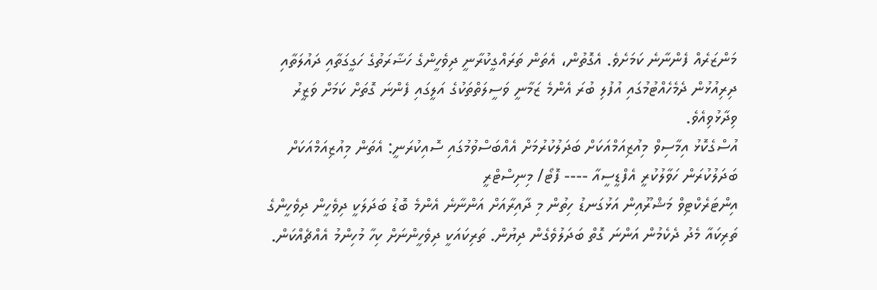މަންޒަރެއް ފެންނާނެ ކަމަށެވެ. އެގޮތުން، އެތަން ތަރައްގީކުރާނީ ދިވެހީންގެ ހަޟާރަތުގެ ހަގީގަތާއި ދައުލަތާއި ދިރިއުޅުން ދެމެހެއްޓުމުގައި އުފުލި ބުރަ އެންމެ ޒަމާނީ ވަސީލަތްތަކުގެ އަލީގައި ފެންނަ ގޮތަށް ކަމަށް ވަޒީރު ވިދާޅުވިއެވެ.
އުސްގެކޮޅު އިމާސިވް މިއުޒިއަމްއަކަށް ބަދަލުކުރުމަށް އެއްބަސްވުމުގައި ސޮއިކުރަނީ: އެތަން މިއުޒިއަމްއަކަށް ބަދަލުކުރަން ހަވާލުކުރީ އެފްޑީސީއާ ---- ފޮޓޯ/ މިނިސްޓްރީ
އިންޓަރެކްޓިވް މަޝްރޫއިން އަޅުގަނޑު ހިތުން މި ދާއިރާއަށް އަންނާނެ އެންމެ ބޮޑު ބަދަލަކީ ދިވެހީން ދިވެހީންގެ ތަރިކައާ މެދު ދެކެމުން އަންނަ ގޮތް ބަދަލުވެގެން ދިޔުން. ތަރިކައަކީ ދިވެހީންނަށް ކިހާ މުހިންމު އެއްޗެއްކަން.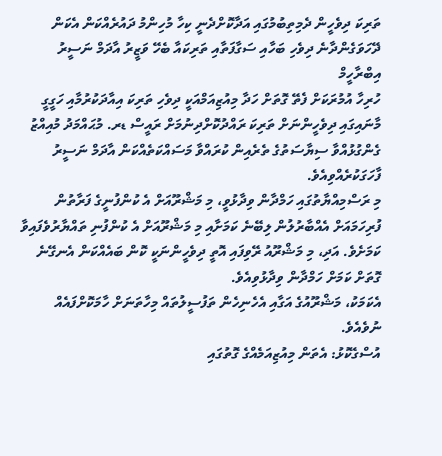ތަރިކަ ދިވެހީން ދެމިތިބުމުގައި އަދާކޮށްދެނީ ކިހާ މުހިންމު ދައުރެއްކަން އެކަން ދޭހަވަގެންދާނެ ދިވެހި ބަހާއި ސަގާފަތާއި ތަރިކައާ ބެހޭ ވަޒީރު އާދަމް ނަސީރު އިބްރާހީމް
ހުރިހާ އުމުރަކަށް ފެތޭ ގޮތަށް ހަދާ މިއުޒިއަމްއަކީ ދިވެހި ތަރިކަ އިއާދަކުރުމާއި ހަގީގީ މާނައިގައި ދިވެހީންނަށް ތަރިކަ ރައްދުކޮށްދިނުމަށް ރައީސް ޑރ. މުޙައްމަދު މުއިއްޒު ގެންގުޅުއްވާ ސިޔާސަތުގެ ތެރެއިން ކުރައްވާ މަސައްކަތެއްކަން އާދަމް ނަސީރު ފާހަގަކުރެއްވިއެވެ.
މި ރަސްމިއްޔާތުގައި ހަމްދާން ވިދާޅުވީ، މި މަޝްރޫއަށް އެ ކުންފުނީގެ ފަރާތުން ފުރިހަމައަށް އެއްބާރުލުން ލިބޭނެ ކަމަށާއި މި މަޝްރޫއަށް އެ ކުންފުނި ތައްޔާރުވެފައިވާ ކަމަށެވެ. އަދި، މި މަޝްރޫއު ރޭވިފައި އޮތީ ދިވެހީންނަކީ ކޮން ބައެއްކަން އެނގޭނެ ގޮތަށް ކަމަށް ހަމްދާން ވިދާޅުވިއެވެ.
އެކަމަކު، މަޝްރޫއުގެ އަގާއި އެހެނިހެން ތަފުސީލުތައް މިހާތަނަށް ހާމަކޮށްފައެއް ނުވެއެވެ.
އުސްގެކޮޅު: އެތަން މިއުޒިއަމެއްގެ ގޮތުގައި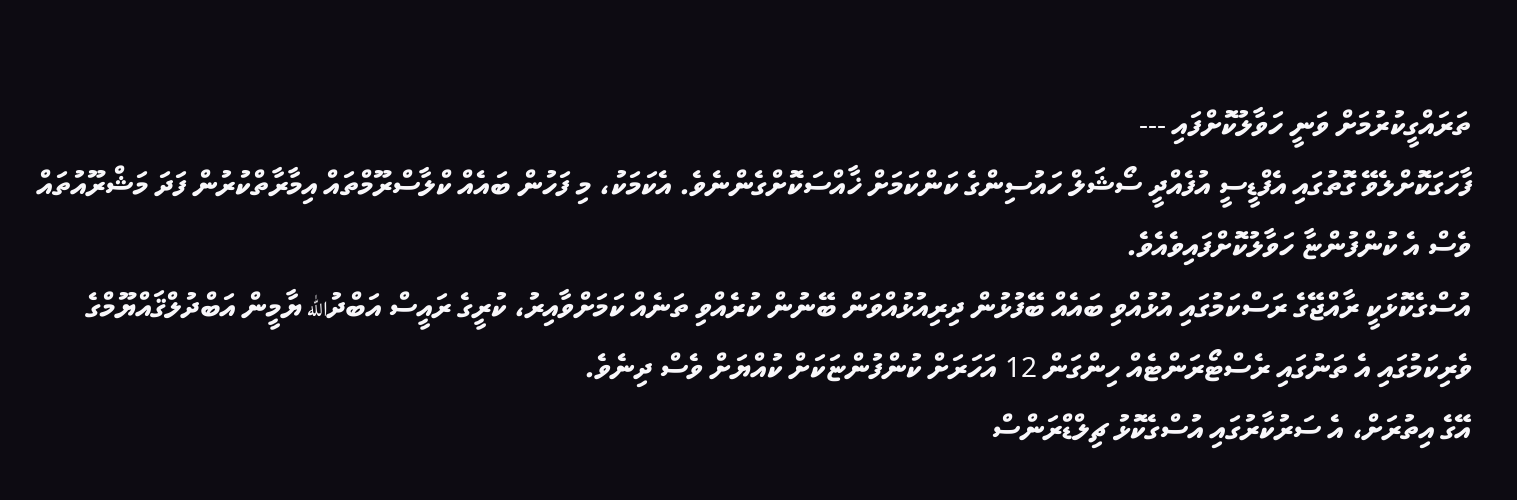ތަރައްގީކުރުމަށް ވަނީ ހަވާލުކޮށްފައި ---
ފާހަގަކޮށްލެވޭ ގޮތުގައި އެފްޑީސީ އުފެއްދީ ސޯޝަލް ހައުސިންގެ ކަންކަމަށް ޚާއްސަކޮށްގެންނެވެ. އެކަމަކު، މި ފަހުން ބައެއް ކްލާސްރޫމްތައް އިމާރާތްކުރުން ފަދަ މަޝްރޫއުތައް ވެސް އެ ކުންފުންޏާ ހަވާލުކޮށްފައިވެއެވެ.
އުސްގެކޮޅަކީ ރާއްޖޭގެ ރަސްކަމުގައި އުޅުއްވި ބައެއް ބޭފުޅުން ދިރިއުޅުއްވަން ބޭނުން ކުރެއްވި ތަނެއް ކަމަށްވާއިރު، ކުރީގެ ރައީސް އަބްދުالله ޔާމީން އަބްދުލްޤައްޔޫމްގެ ވެރިކަމުގައި އެ ތަނުގައި ރެސްޓޯރަންޓެއް ހިންގަން 12 އަހަރަށް ކުންފުންޏަކަށް ކުއްޔަށް ވެސް ދިނެވެ.
އޭގެ އިތުރަށް، އެ ސަރުކާރުގައި އުސްގެކޮޅު ޗިލްޑްރަންސް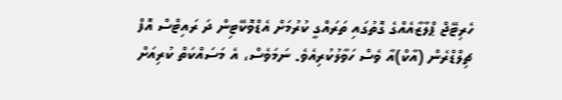ހެރިޓޭޖް ޕްލާޒާއެއްގެ ގޮތުގައި ތަރައްގީ ކުރުމަށް އެޑްވޮކޭޓިން ދަ ރައިޓްސް އޮފް ޗިލްޑްރެން (އާކް)އާ ވެސް ހަވާލުކުރިއެވެ. ނަމަވެސް، އެ މަސައްކަތް ކުރިއަށް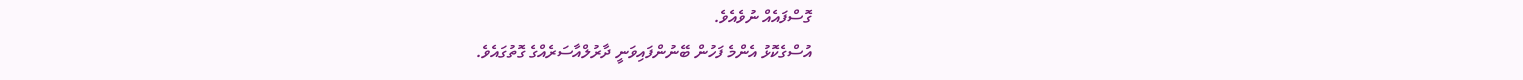ގޮސްފައެއް ނުވެއެވެ.
އުސްގެކޮޅު އެންމެ ފަހުން ބޭނުންފައިވަނީ ދާރުލްއާސަރެއްގެ ގޮތުގައެވެ.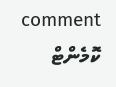comment ކޮމެންޓް